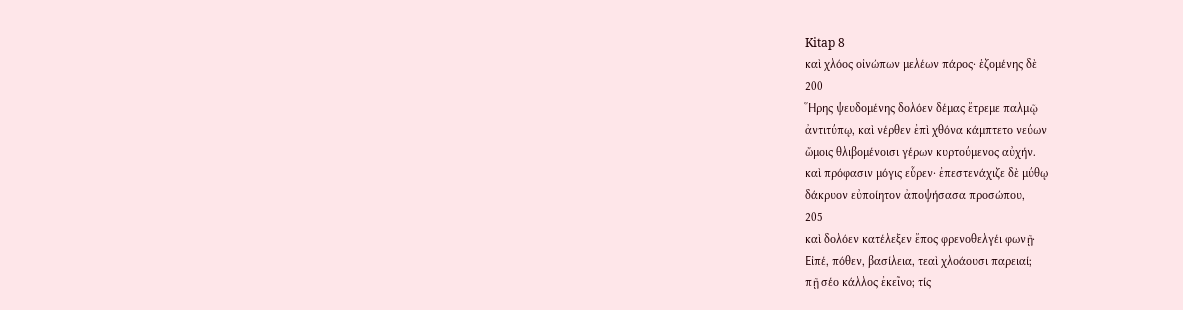Kitap 8
καὶ χλόος οἰνώπων μελέων πάρος· ἑζομένης δὲ
200
Ἥρης ψευδομένης δολόεν δέμας ἔτρεμε παλμῷ
ἀντιτύπῳ, καὶ νέρθεν ἐπὶ χθόνα κάμπτετο νεύων
ὤμοις θλιβομένοισι γέρων κυρτούμενος αὐχήν.
καὶ πρόφασιν μόγις εὗρεν· ἐπεστενάχιζε δὲ μύθῳ
δάκρυον εὐποίητον ἀποψήσασα προσώπου,
205
καὶ δολόεν κατέλεξεν ἔπος φρενοθελγέι φωνῇ·
Εἰπέ, πόθεν, βασίλεια, τεαὶ χλοάουσι παρειαί;
πῇ σέο κάλλος ἐκεῖνο; τίς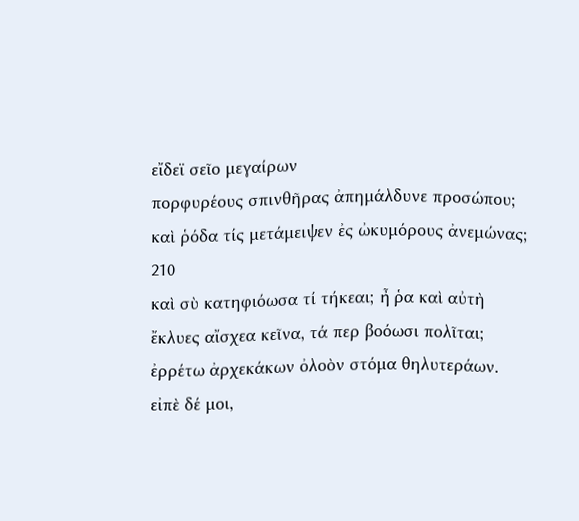εἴδεϊ σεῖο μεγαίρων
πορφυρέους σπινθῆρας ἀπημάλδυνε προσώπου;
καὶ ῥόδα τίς μετάμειψεν ἐς ὠκυμόρους ἀνεμώνας;
210
καὶ σὺ κατηφιόωσα τί τήκεαι; ἦ ῥα καὶ αὐτὴ
ἔκλυες αἴσχεα κεῖνα, τά περ βοόωσι πολῖται;
ἐρρέτω ἀρχεκάκων ὀλοὸν στόμα θηλυτεράων.
εἰπὲ δέ μοι,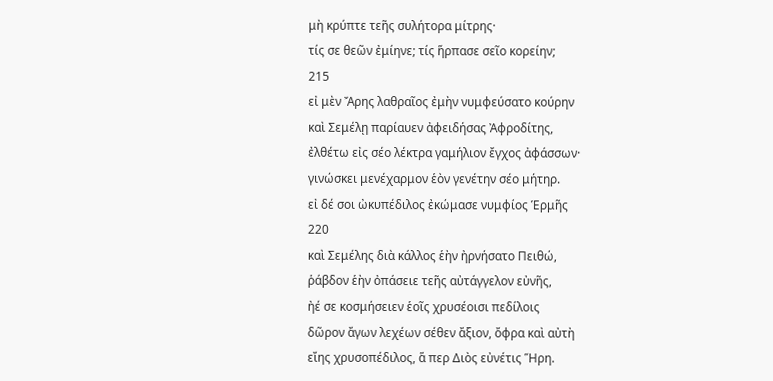μὴ κρύπτε τεῆς συλήτορα μίτρης·
τίς σε θεῶν ἐμίηνε; τίς ἥρπασε σεῖο κορείην;
215
εἰ μὲν Ἄρης λαθραῖος ἐμὴν νυμφεύσατο κούρην
καὶ Σεμέλῃ παρίαυεν ἀφειδήσας Ἀφροδίτης,
ἐλθέτω εἰς σέο λέκτρα γαμήλιον ἔγχος ἀφάσσων·
γινώσκει μενέχαρμον ἑὸν γενέτην σέο μήτηρ.
εἰ δέ σοι ὠκυπέδιλος ἐκώμασε νυμφίος Ἑρμῆς
220
καὶ Σεμέλης διὰ κάλλος ἑὴν ἠρνήσατο Πειθώ,
ῥάβδον ἑὴν ὀπάσειε τεῆς αὐτάγγελον εὐνῆς,
ἠέ σε κοσμήσειεν ἑοῖς χρυσέοισι πεδίλοις
δῶρον ἄγων λεχέων σέθεν ἄξιον, ὄφρα καὶ αὐτὴ
εἴης χρυσοπέδιλος, ἅ περ Διὸς εὐνέτις Ἥρη.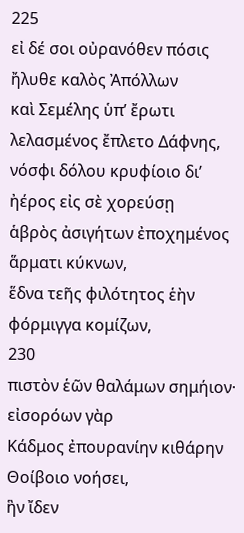225
εἰ δέ σοι οὐρανόθεν πόσις ἤλυθε καλὸς Ἀπόλλων
καὶ Σεμέλης ὑπʼ ἔρωτι λελασμένος ἔπλετο Δάφνης,
νόσφι δόλου κρυφίοιο διʼ ἠέρος εἰς σὲ χορεύσῃ
ἁβρὸς ἀσιγήτων ἐποχημένος ἅρματι κύκνων,
ἕδνα τεῆς φιλότητος ἑὴν φόρμιγγα κομίζων,
230
πιστὸν ἑῶν θαλάμων σημήιον· εἰσορόων γὰρ
Κάδμος ἐπουρανίην κιθάρην Θοίβοιο νοήσει,
ἣν ἴδεν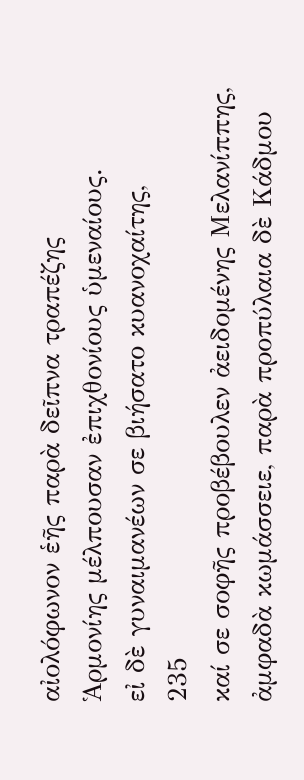αἰολόφωνον ἑῆς παρὰ δεῖπνα τραπέζης
Ἁρμονίης μέλπουσαν ἐπιχθονίους ὑμεναίους.
εἰ δὲ γυναιμανέων σε βιήσατο κυανοχαίτης,
235
καί σε σοφῆς προβέβουλεν ἀειδομένης Μελανίππης,
ἀμφαδὰ κωμάσσειε, παρὰ προπύλαια δὲ Κάδμου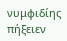νυμφιδίης πήξειεν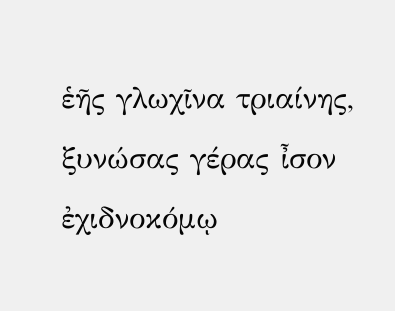ἑῆς γλωχῖνα τριαίνης,
ξυνώσας γέρας ἶσον ἐχιδνοκόμῳ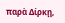παρὰ Δίρκῃ,